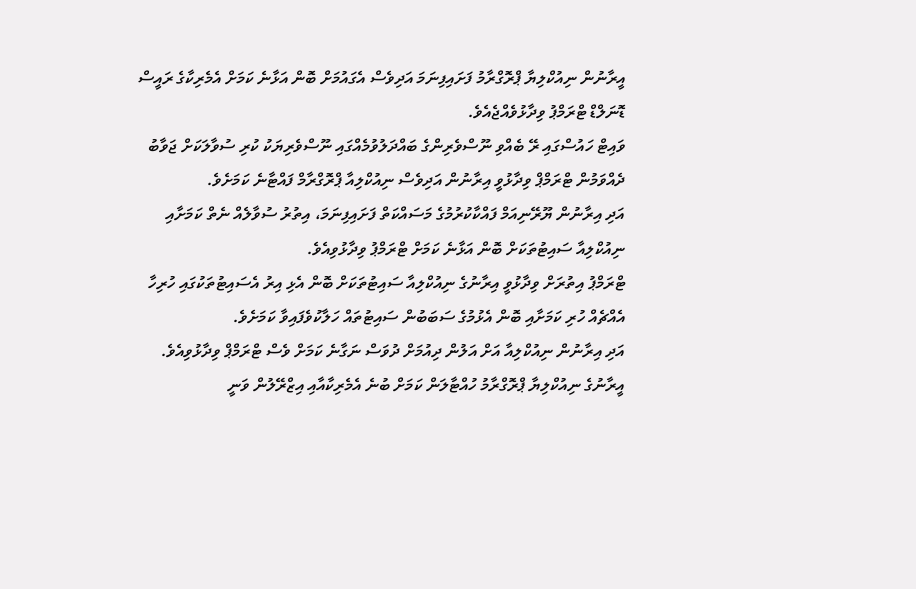އީރާނުން ނިއުކްލިޔާ ޕްރޮގްރާމު ފަށައިފިނަމަ އަދިވެސް އެގައުމަށް ބޮން އަޅާނެ ކަމަށް އެމެރިކާގެ ރައީސް ޑޮނަލްޑް ޓްރަމްޕު ވިދާޅުވެއްޖެއެވެ.
ވައިޓް ހައުސްގައި ރޭ ބެއްވި ނޫސްވެރިންގެ ބައްދަލުވުމެއްގައި ނޫސްވެރިޔަކު ކުރި ސުވާލަކަށް ޖަވާބު ދެއްވަމުން ޓްރަމްޕް ވިދާޅުވީ އިރާނުން އަދިވެސް ނިއުކްލިއާ ޕްރޮގްރާމް ފައްޓާނެ ކަމަށެވެ.
އަދި އިރާނުން ޔޫރޭނިއަމް ފައްކާކުރުމުގެ މަސައްކަތް ފަށައިފިނަމަ، އިތުރު ސުވާލެއް ނެތް ކަމަށާއި ނިއުކްލިއާ ސައިޓުތަކަށް ބޮން އަޅާނެ ކަމަށް ޓްރަމްޕު ވިދާޅުވިއެވެ.
ޓްރަމްޕު އިތުރަށް ވިދާޅުވީ އިރާނުގެ ނިއުކްލިއާ ސައިޓުތަކަށް ބޮން އެޅި އިރު އެސައިޓުތަކުގައި ހުރިހާ އެއްޗެއް ހުރި ކަމަށާއި ބޮން އެޅުމުގެ ސަބަބުން ސައިޓުތައް ހަލާކުވެފައިވާ ކަމަށެވެ.
އަދި އިރާނުން ނިއުކްލިއާ އަށް އަލުން ދިއުމަށް ދުވަސް ނަގާނެ ކަމަށް ވެސް ޓްރަމްޕް ވިދާޅުވިއެވެ.
އީރާނުގެ ނިއުކްލިޔާ ޕްރޮގްރާމު ހުއްޓާލަން ކަމަށް ބުނެ އެމެރިކާއާއި އިޒްރޭލުން ވަނީ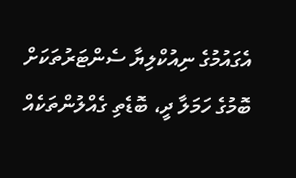އެގައުމުގެ ނިއުކްލިޔާ ސެންޓަރުތަކަށް ބޮމުގެ ހަމަލާ ދީ، ބޮޑެތި ގެއްލުންތަކެއް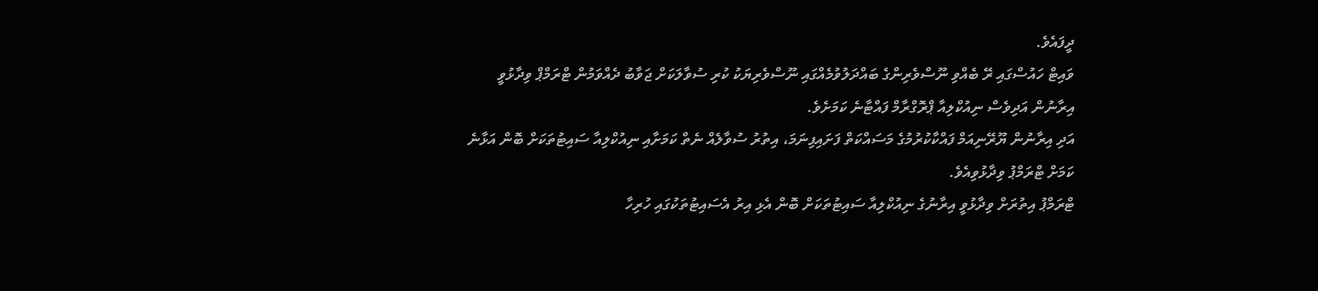ދީފައެވެ.
ވައިޓް ހައުސްގައި ރޭ ބެއްވި ނޫސްވެރިންގެ ބައްދަލުވުމެއްގައި ނޫސްވެރިޔަކު ކުރި ސުވާލަކަށް ޖަވާބު ދެއްވަމުން ޓްރަމްޕް ވިދާޅުވީ އިރާނުން އަދިވެސް ނިއުކްލިއާ ޕްރޮގްރާމް ފައްޓާނެ ކަމަށެވެ.
އަދި އިރާނުން ޔޫރޭނިއަމް ފައްކާކުރުމުގެ މަސައްކަތް ފަށައިފިނަމަ، އިތުރު ސުވާލެއް ނެތް ކަމަށާއި ނިއުކްލިއާ ސައިޓުތަކަށް ބޮން އަޅާނެ ކަމަށް ޓްރަމްޕު ވިދާޅުވިއެވެ.
ޓްރަމްޕު އިތުރަށް ވިދާޅުވީ އިރާނުގެ ނިއުކްލިއާ ސައިޓުތަކަށް ބޮން އެޅި އިރު އެސައިޓުތަކުގައި ހުރިހާ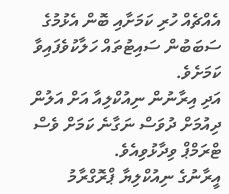އެއްޗެއް ހުރި ކަމަށާއި ބޮން އެޅުމުގެ ސަބަބުން ސައިޓުތައް ހަލާކުވެފައިވާ ކަމަށެވެ.
އަދި އިރާނުން ނިއުކްލިއާ އަށް އަލުން ދިއުމަށް ދުވަސް ނަގާނެ ކަމަށް ވެސް ޓްރަމްޕް ވިދާޅުވިއެވެ.
އީރާނުގެ ނިއުކްލިޔާ ޕްރޮގްރާމު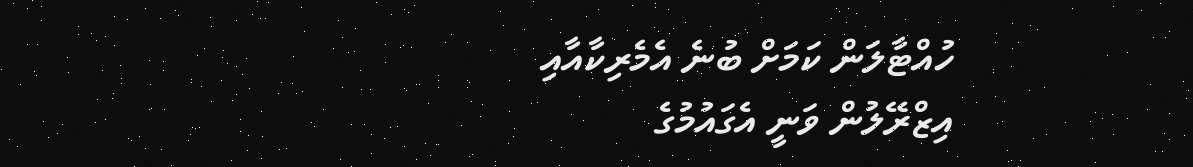ހުއްޓާލަން ކަމަށް ބުނެ އެމެރިކާއާއި އިޒްރޭލުން ވަނީ އެގައުމުގެ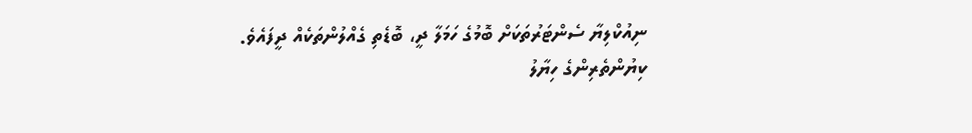ނިއުކްލިޔާ ސެންޓަރުތަކަށް ބޮމުގެ ހަމަލާ ދީ، ބޮޑެތި ގެއްލުންތަކެއް ދީފައެވެ.
ކިޔުންތެރިންގެ ހިޔާލު